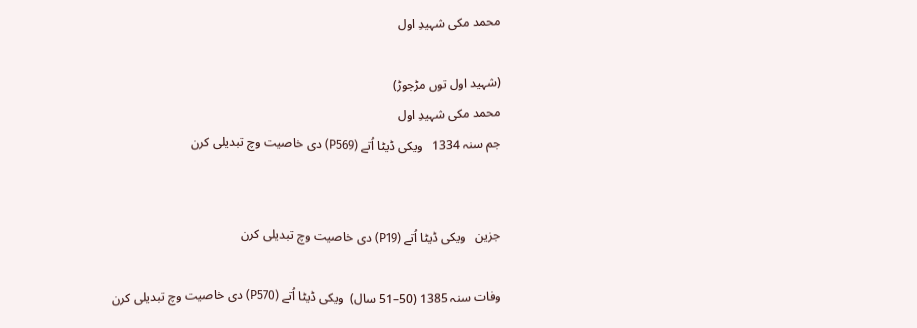محمد مکی شہیدِ اول

(شہید اول توں مڑجوڑ)
محمد مکی شہیدِ اول
جم سنہ 1334   ویکی ڈیٹا اُتے (P569) دی خاصیت وچ تبدیلی کرن


جزین   ویکی ڈیٹا اُتے (P19) دی خاصیت وچ تبدیلی کرن

وفات سنہ 1385 (50–51 سال)  ویکی ڈیٹا اُتے (P570) دی خاصیت وچ تبدیلی کرن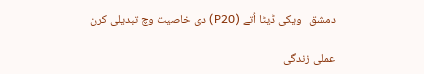دمشق   ویکی ڈیٹا اُتے (P20) دی خاصیت وچ تبدیلی کرن

عملی زندگی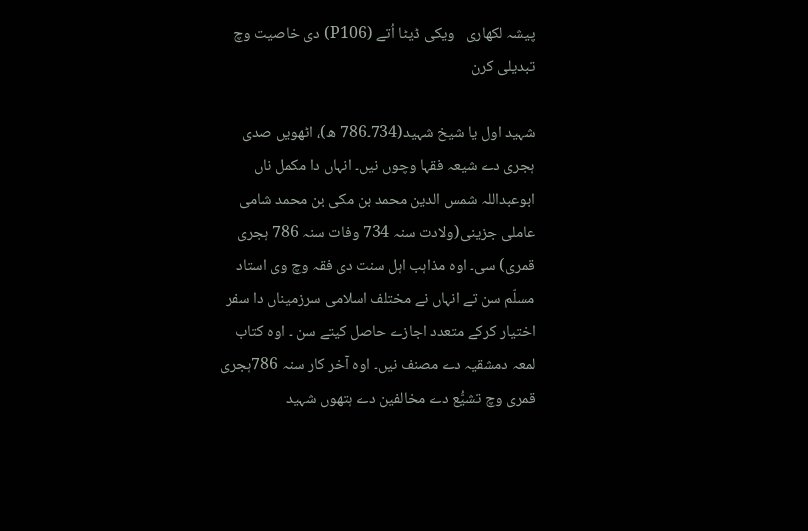پیشہ لکھاری   ویکی ڈیٹا اُتے (P106) دی خاصیت وچ تبدیلی کرن

شہید اول یا شیخ شہید(734۔786 ھ)، اٹھويں صدی ہجری دے شیعہ فقہا وچوں نيں۔ انہاں دا مکمل ناں ابوعبداللہ شمس الدین محمد بن مکی بن محمد شامی عاملی جزینی(ولادت سنہ 734 وفات سنہ 786 ہجری قمری) سی۔ اوہ مذاہب اہل سنت دی فقہ وچ وی استاد مسلّم سن تے انہاں نے مختلف اسلامی سرزمیناں دا سفر اختیار کرکے متعدد اجازے حاصل کیتے سن ۔ اوہ کتاب لمعہ دمشقیہ دے مصنف نيں۔ اوہ آخر کار سنہ 786ہجری قمری وچ تشیُّع دے مخالفین دے ہتھوں شہید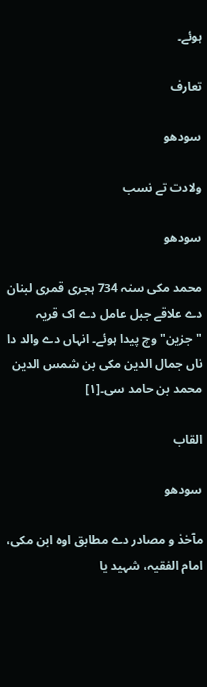ہوئے۔

تعارف

سودھو

ولادت تے نسب

سودھو

محمد مکی سنہ 734 ہجری قمری لبنان دے علاقے جبل عامل دے اک قریہ "جزین" وچ پیدا ہوئے۔ انہاں دے والد دا ناں جمال الدین مکی بن شمس الدین محمد بن حامد سی۔[۱]

القاب

سودھو

مآخذ و مصادر دے مطابق اوہ ابن مکی، امام الفقیہ، شہید یا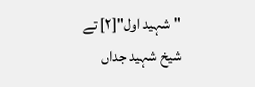"شہید اول"[۲] تے شیخ شہید جداں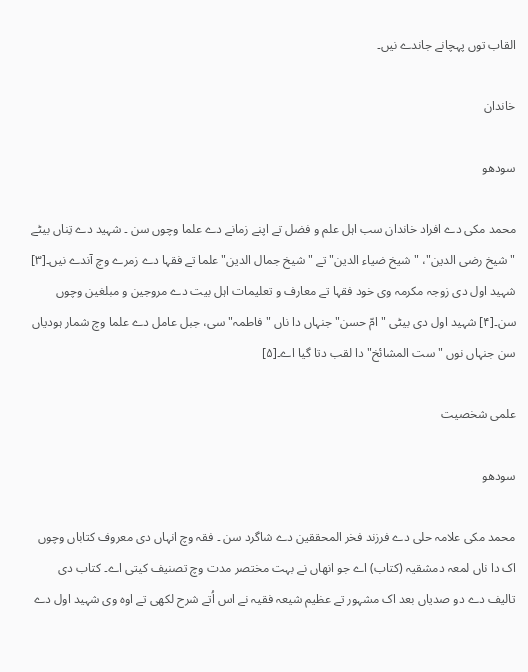القاب توں پہچانے جاندے نيں۔

خاندان

سودھو

محمد مکی دے افراد خاندان سب اہل علم و فضل تے اپنے زمانے دے علما وچوں سن ۔ شہید دے تِناں بیٹے "شیخ رضی الدین"، "شیخ ضیاء الدین" تے "شیخ جمال الدین" علما تے فقہا دے زمرے وچ آندے نيں۔[۳] شہید اول دی زوجہ مکرمہ وی خود فقہا تے معارف و تعلیمات اہل بیت دے مروجین و مبلغین وچوں سن۔[۴] شہید اول دی بیٹی "امّ حسن" جنہاں دا ناں "فاطمہ" سی، جبل عامل دے علما وچ شمار ہودیاں سن جنہاں نوں "ست المشائخ‌" دا لقب دتا گیا اے۔[۵]

علمی شخصیت

سودھو

محمد مکی علامہ حلی دے فرزند فخر المحققین دے شاگرد سن ۔ فقہ وچ انہاں دی معروف کتاباں وچوں اک دا ناں لمعہ دمشقیہ (کتاب) اے جو انھاں نے بہت مختصر مدت وچ تصنیف کيتی اے۔ کتاب دی تالیف دے دو صدیاں بعد اک مشہور تے عظیم شیعہ فقیہ نے اس اُتے شرح لکھی تے اوہ وی شہید اول دے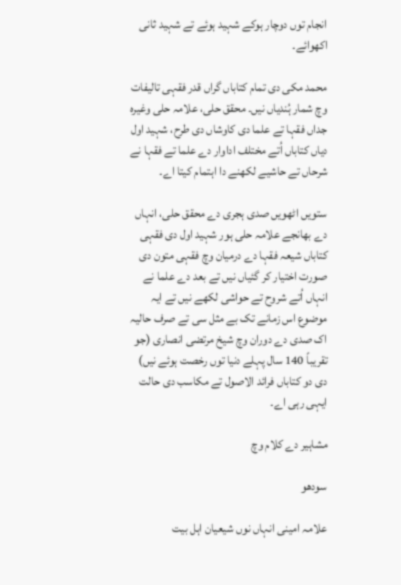انجام توں دوچار ہوکے شہید ہوئے تے شہید ثانی اکھوائے۔

محمد مکی دی تمام کتاباں گراں قدر فقہی تالیفات وچ شمار ہُندیاں نيں۔ محقق حلی، علامہ حلی وغیرہ جداں فقہا تے علما دی کاوشاں دی طرح، شہید اول دیاں کتاباں اُتے مختلف اداوار دے علما تے فقہا نے شرحاں تے حاشیے لکھنے دا اہتمام کيتا اے۔

ستويں اٹھويں صدی ہجری دے محقق حلی، انہاں دے بھانجے علامہ حلی ہور شہید اول دی فقہی کتاباں شیعہ فقہا دے درمیان وچ فقہی متون دی صورت اختیار کر گئیاں نيں تے بعد دے علما نے انہاں اُتے شروح تے حواشی لکھے نيں تے ایہ موضوع اس زمانے تک بے مثل سی تے صرف حالیہ اک صدی دے دوران وچ شیخ مرتضی انصاری (جو تقریباً 140 سال پہلے دنیا توں رخصت ہوئے نيں) دی دو کتاباں فرائد الاصول تے مکاسب دی حالت ایہی رہی اے۔

مشاہیر دے کلام وچ

سودھو

علامہ امینی انہاں نوں شیعیان اہل بیت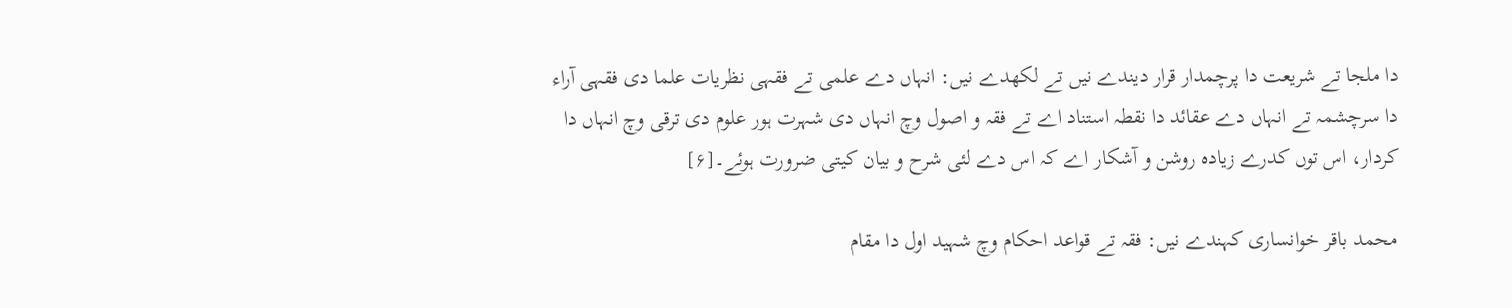دا ملجا تے شریعت دا پرچمدار قرار دیندے نيں تے لکھدے نيں: انہاں دے علمی تے فقہی نظریات علما دی فقہی آراء دا سرچشمہ تے انہاں دے عقائد دا نقطہ استناد اے تے فقہ و اصول وچ انہاں دی شہرت ہور علوم دی ترقی وچ انہاں دا کردار، اس توں کدرے زیادہ روشن و آشکار اے کہ اس دے لئی شرح و بیان کيتی ضرورت ہوئے۔[۶]

محمد باقر خوانساری کہندے نيں: فقہ تے قواعد احکام وچ شہید اول دا مقام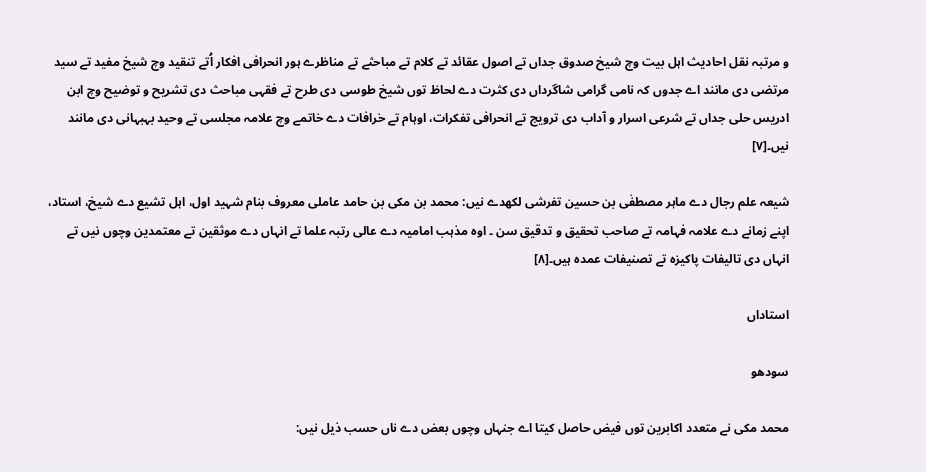و مرتبہ نقل احادیث اہل بیت وچ شیخ صدوق جداں تے اصول عقائد تے کلام تے مباحثے تے مناظرے ہور انحرافی افکار اُتے تنقید وچ شیخ مفید تے سید مرتضی دی مانند اے جدوں کہ نامی گرامی شاگرداں دی کثرت دے لحاظ توں شیخ طوسی دی طرح تے فقہی مباحث دی تشریح و توضیح وچ ابن ادریس حلی جداں تے شرعی اسرار و آداب دی ترویج تے انحرافی تفکرات، اوہام تے خرافات دے خاتمے وچ علامہ مجلسی تے وحید بہبہانی دی مانند نيں۔[۷]

شیعہ علم رجال دے ماہر مصطفٰی بن حسین تفرشی لکھدے نيں: محمد بن مکی بن حامد عاملی معروف بنام شہید اول، اہل تشیع دے شیخ، استاد، اپنے زمانے دے علامہ فہامہ تے صاحب تحقیق و تدقیق سن ۔ اوہ مذہب امامیہ دے عالی رتبہ علما تے انہاں دے موثقین تے معتمدین وچوں نيں تے انہاں دی تالیفات پاکیزہ تے تصنیفات عمدہ ہيں۔[۸]

استاداں

سودھو

محمد مکی نے متعدد اکابرین توں فیض حاصل کيتا اے جنہاں وچوں بعض دے ناں حسب ذیل نيں: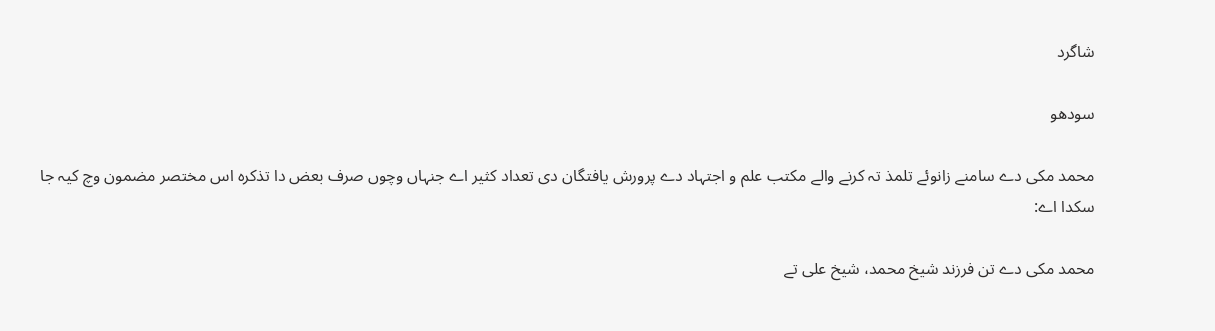شاگرد

سودھو

محمد مکی دے سامنے زانوئے تلمذ تہ کرنے والے مكتب علم و اجتہاد دے پرورش یافتگان دی تعداد کثیر اے جنہاں وچوں صرف بعض دا تذکرہ اس مختصر مضمون وچ کیہ جا سکدا اے:

محمد مکی دے تن فرزند شیخ محمد، شیخ على تے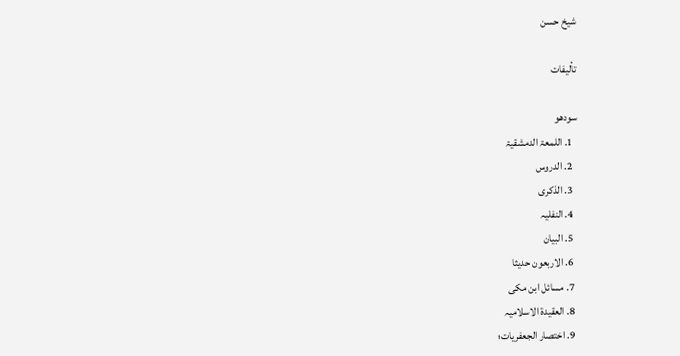شیخ حسن

تألیفات

سودھو
  1. اللمعۃ الدمشقیۃ
  2. الدروس
  3. الذکری
  4. النفلیہ
  5. البیان
  6. الاربعون حدیثا
  7. مسائل ابن مکی
  8. العقیدۃ الاسلامیہ
  9. اختصار الجعفریات؛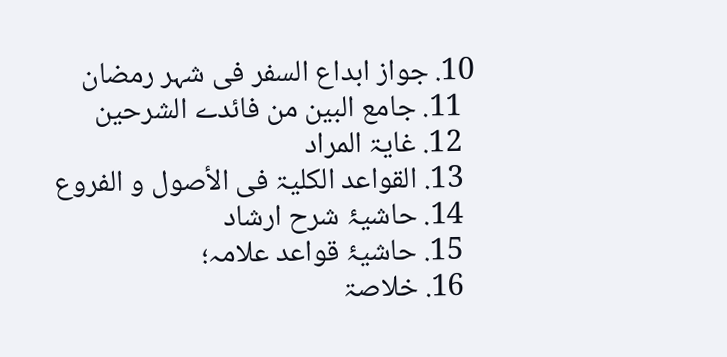10. جواز ابداع السفر فی شہر رمضان
  11. جامع البین من فائدے الشرحین
  12. غایۃ المراد
  13. القواعد الکلیۃ فی الأصول و الفروع
  14. حاشیۂ شرح ارشاد
  15. حاشیۂ قواعد علامہ؛
  16. خلاصۃ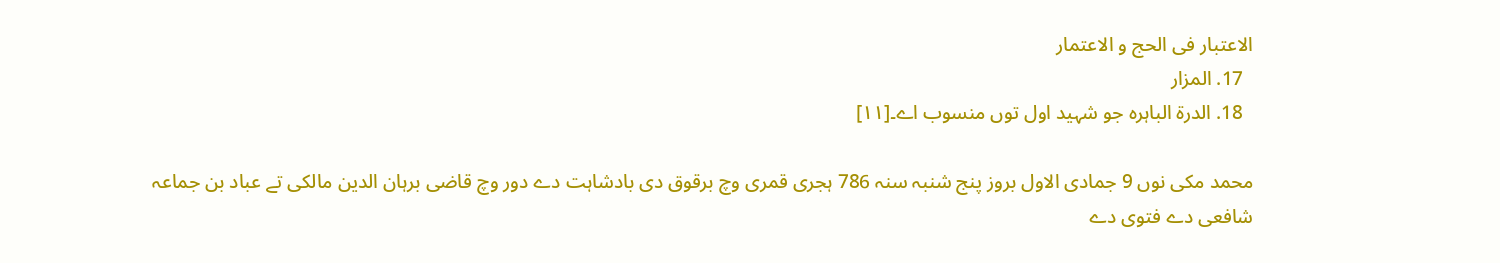الاعتبار فی الحج و الاعتمار
  17. المزار
  18. الدرۃ الباہرہ جو شہید اول توں منسوب اے۔[۱۱]

محمد مکی نوں 9 جمادی الاول بروز پنج شنبہ سنہ 786 ہجری قمری وچ برقوق دی بادشاہت دے دور وچ قاضی برہان الدین مالکی تے عباد بن جماعہ شافعی دے فتوی دے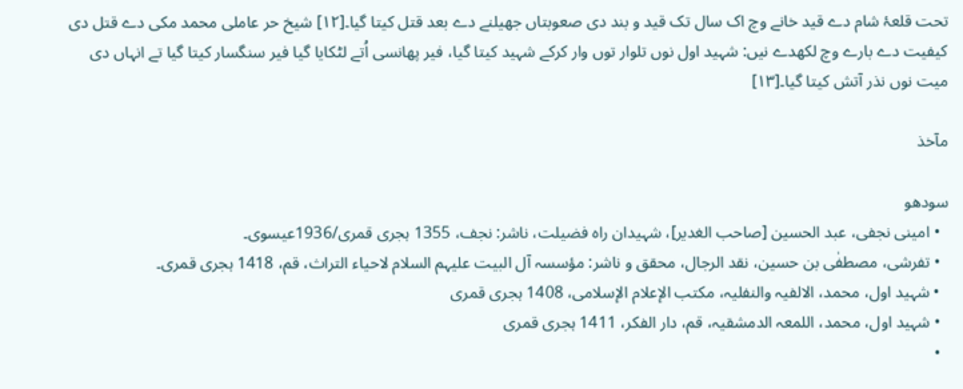تحت قلعۂ شام دے قید خانے وچ اک سال تک قید و بند دی صعوبتاں جھیلنے دے بعد قتل کيتا گیا۔[۱۲] شیخ حر عاملی محمد مکی دے قتل دی کیفیت دے بارے وچ لکھدے نيں: شہید اول نوں تلوار توں وار کرکے شہید کيتا گیا، فیر پھانسی اُتے لٹکایا گیا فیر سنگسار کيتا گیا تے انہاں دی میت نوں نذر آتش کيتا گیا۔[۱۳]

مآخذ

سودھو
  • امینی نجفی، عبد الحسین [صاحب الغدیر]، شہیدان راہ فضیلت، ناشر: نجف، 1355 ہجری قمری/1936عیسوی۔
  • تفرشی، مصطفٰی بن حسین، نقد الرجال، محقق و ناشر: مؤسسہ آل البیت علیہم السلام لاحیاء التراث، قم، 1418 ہجری قمری۔
  • شہید اول، محمد، الالفیہ والنفلیہ، مکتب الإعلام الإسلامی، 1408 ہجری قمری
  • شہید اول، محمد، اللمعہ الدمشقیہ، قم، دار الفکر، 1411 ہجری قمری
  •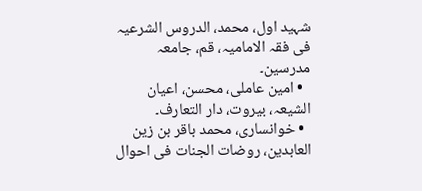شہید اول، محمد، الدروس الشرعیہ فی فقہ الامامیہ، قم، جامعہ مدرسین۔
  • امین عاملی، محسن، اعیان الشیعہ، بیروت، دار التعارف۔
  • خوانساری، محمد باقر بن زین العابدین، روضات الجنات فی احوال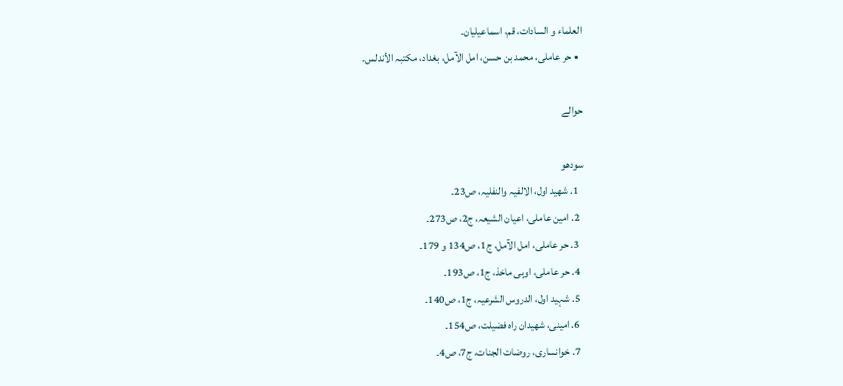العلماء و السادات، قم، اسماعیلیان۔
  • حر عاملی، محمد بن حسن، امل الآمل، بغداد، مکتبہ الأندلس۔

حوالے

سودھو
  1. شهید اول، الالفیہ والنفلیہ، ص23۔
  2. امین عاملی، اعیان الشیعہ، ج2، ص273۔
  3. حر عاملی، امل الآمل، ج1، ص134 و 179۔
  4. حر عاملی، اوہی ماخذ، ج1، ص193۔
  5. شہید اول، الدروس الشرعیہ، ج1، ص140۔
  6. امینی، شهیدان راہ فضیلت، ص154۔
  7. خوانساری، روضات الجنات، ج7، ص4۔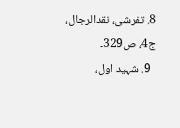8. تفرشی، نقدالرجال، ج4، ص329۔
  9. شہید اول،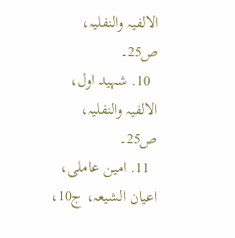الالفیہ والنفلیہ، ص25۔
  10. شہید اول، الالفیہ والنفلیہ، ص25۔
  11. امین عاملی، اعیان الشیعہ، ج10،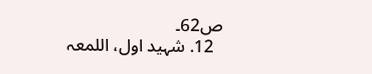ص62۔
  12. شہید اول، اللمعہ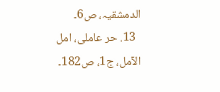الدمشقیہ، ص6۔
  13. حر عاملی، امل الآمل، ج1، ص182۔